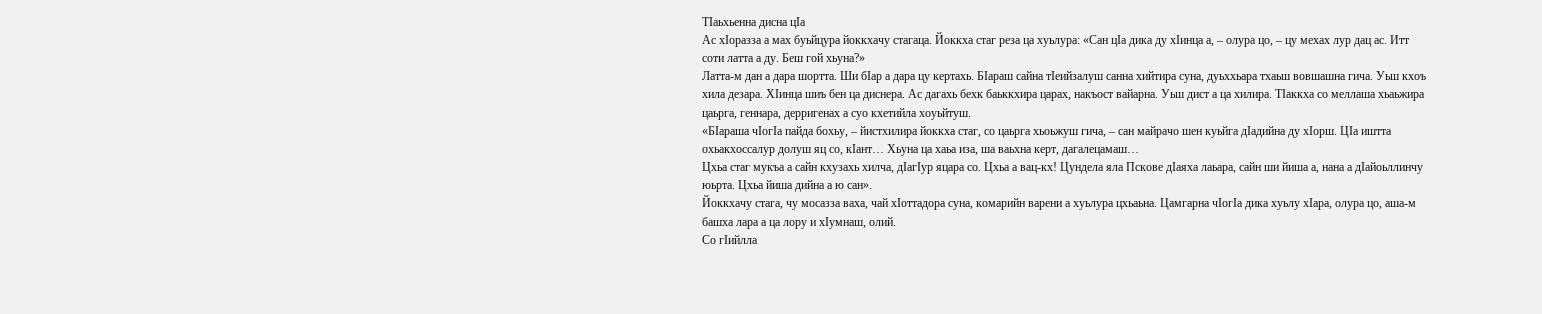ТIаьхьенна дисна цIа
Ас хIоразза а мах буьйцура йоккхачу стагаца. Йоккха стаг реза ца хуьлура: «Сан цIа дика ду хIинца а, – олура цо, – цу мехах лур дац ас. Итт соти латта а ду. Беш гой хьуна?»
Латта-м дан а дара шортта. Ши бIар а дара цу кертахь. БIараш сайна тIеийзалуш санна хийтира суна, дуьххьара тхаьш вовшашна гича. Уьш кхоъ хила дезара. ХIинца шиъ бен ца диснера. Ас дагахь бехк баьккхира царах, накъост вайарна. Уьш дист а ца хилира. ТIаккха со меллаша хьаьжира цаьрга, геннара, дерригенах а суо кхетийла хоуьйтуш.
«БIараша чIогIа пайда бохьу, – йистхилира йоккха стаг, со цаьрга хьоьжуш гича, – сан майрачо шен куьйга дIадийна ду хIорш. ЦIа иштта охьакхоссалур долуш яц со, кIант… Хьуна ца хаьа иза, ша ваьхна керт, дагалецамаш…
Цхьа стаг мукъа а сайн кхузахь хилча, дIагIур яцара со. Цхьа а вац-кх! Цундела яла Пскове дIаяха лаьара, сайн ши йиша а, нана а дIайоьллинчу юьрта. Цхьа йиша дийна а ю сан».
Йоккхачу стага, чу мосазза ваха, чай хIоттадора суна, комарийн варени а хуьлура цхьаьна. Цамгарна чIогIа дика хуьлу хIара, олура цо, аша-м башха лара а ца лору и хIумнаш, олий.
Со гIийлла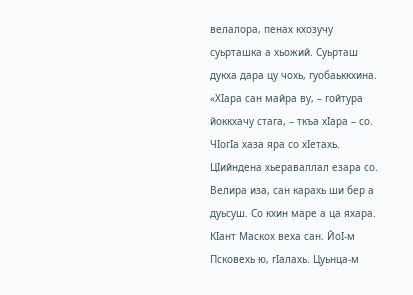велалора, пенах кхозучу суьрташка а хьожий. Суьрташ дукха дара цу чохь, гуобаьккхина.
«ХIара сан майра ву, – гойтура йоккхачу стага, – ткъа хIара – со. ЧIогIа хаза яра со хIетахь. ЦIийндена хьераваллал езара со. Велира иза, сан карахь ши бер а дуьсуш. Со кхин маре а ца яхара. КIант Маскох веха сан. ЙоI-м Псковехь ю, гIалахь. Цуьнца-м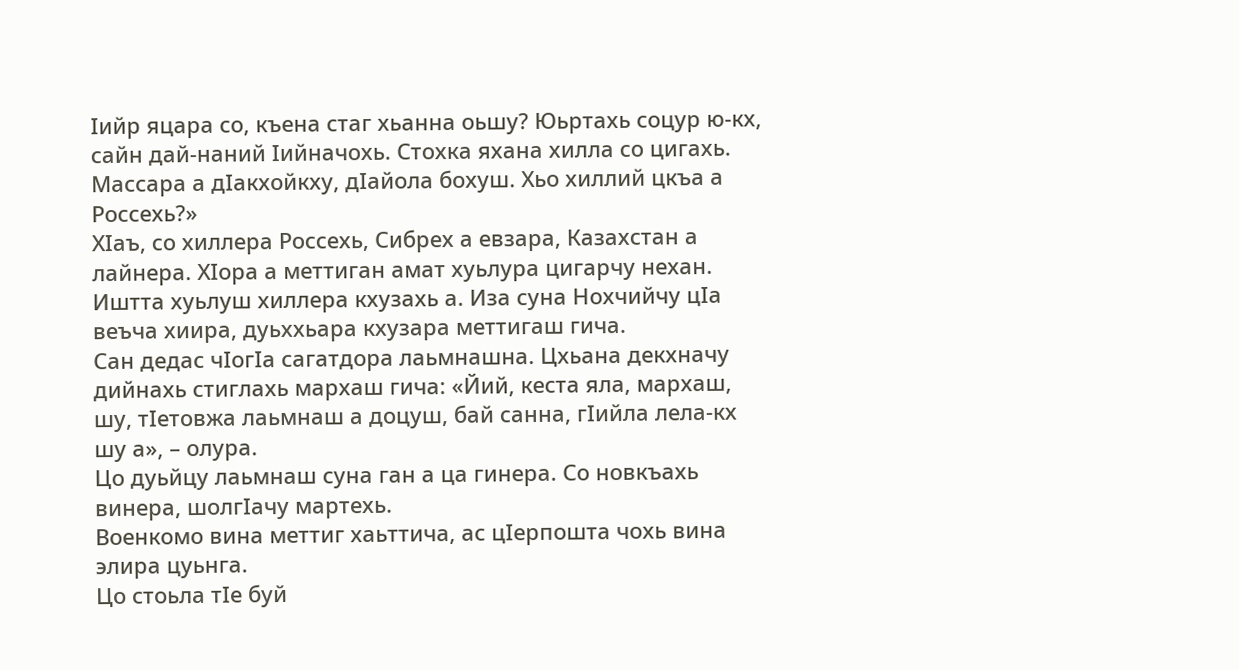Iийр яцара со, къена стаг хьанна оьшу? Юьртахь соцур ю-кх, сайн дай-наний Iийначохь. Стохка яхана хилла со цигахь. Массара а дIакхойкху, дIайола бохуш. Хьо хиллий цкъа а Россехь?»
ХIаъ, со хиллера Россехь, Сибрех а евзара, Казахстан а лайнера. ХIора а меттиган амат хуьлура цигарчу нехан. Иштта хуьлуш хиллера кхузахь а. Иза суна Нохчийчу цIа веъча хиира, дуьххьара кхузара меттигаш гича.
Сан дедас чIогIа сагатдора лаьмнашна. Цхьана декхначу дийнахь стиглахь мархаш гича: «Йий, кеста яла, мархаш, шу, тIетовжа лаьмнаш а доцуш, бай санна, гIийла лела-кх шу а», – олура.
Цо дуьйцу лаьмнаш суна ган а ца гинера. Со новкъахь винера, шолгIачу мартехь.
Военкомо вина меттиг хаьттича, ас цIерпошта чохь вина элира цуьнга.
Цо стоьла тIе буй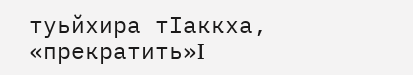туьйхира тIаккха, «прекратить»I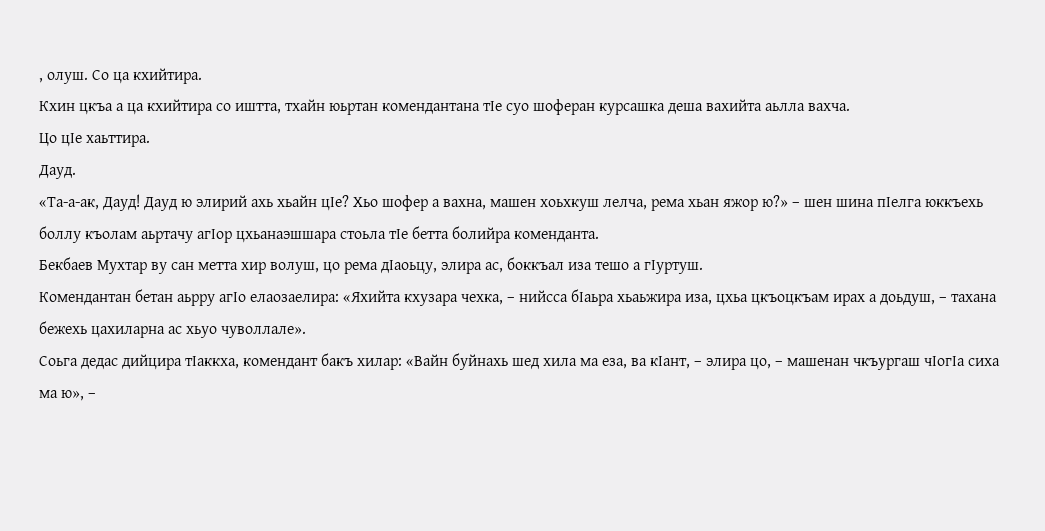, олуш. Со ца кхийтира.
Кхин цкъа а ца кхийтира со иштта, тхайн юьртан комендантана тIе суо шоферан курсашка деша вахийта аьлла вахча.
Цо цIе хаьттира.
Дауд.
«Та-а-ак, Дауд! Дауд ю элирий ахь хьайн цIе? Хьо шофер а вахна, машен хоьхкуш лелча, рема хьан яжор ю?» – шен шина пIелга юккъехь боллу къолам аьртачу агIор цхьанаэшшара стоьла тIе бетта болийра коменданта.
Бекбаев Мухтар ву сан метта хир волуш, цо рема дIаоьцу, элира ас, боккъал иза тешо а гIуртуш.
Комендантан бетан аьрру агIо елаозаелира: «Яхийта кхузара чехка, – нийсса бIаьра хьаьжира иза, цхьа цкъоцкъам ирах а доьдуш, – тахана бежехь цахиларна ас хьуо чуволлале».
Соьга дедас дийцира тIаккха, комендант бакъ хилар: «Вайн буйнахь шед хила ма еза, ва кIант, – элира цо, – машенан чкъургаш чIогIа сиха ма ю», –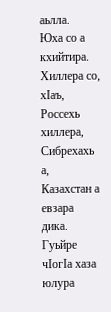аьлла.
Юха со а кхийтира.
Хиллера со, хIаъ, Россехь хиллера, Сибрехахь а, Казахстан а евзара дика. Гуьйре чIогIа хаза юлура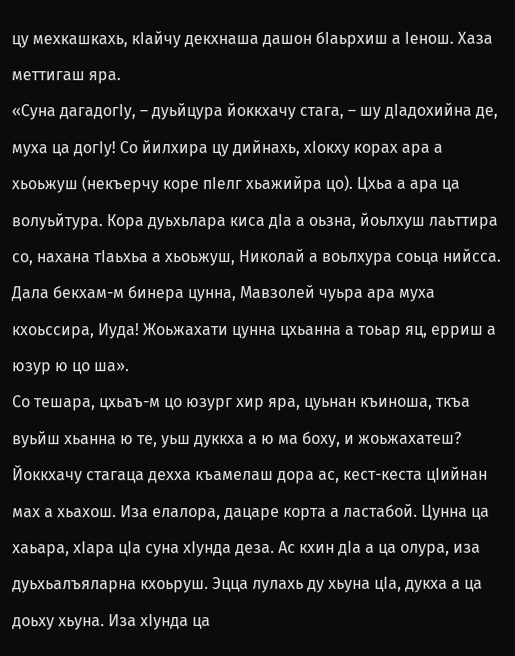цу мехкашкахь, кIайчу декхнаша дашон бIаьрхиш а Iенош. Хаза меттигаш яра.
«Суна дагадогIу, – дуьйцура йоккхачу стага, – шу дIадохийна де, муха ца догIу! Со йилхира цу дийнахь, хIокху корах ара а хьоьжуш (некъерчу коре пIелг хьажийра цо). Цхьа а ара ца волуьйтура. Кора дуьхьлара киса дIа а оьзна, йоьлхуш лаьттира со, нахана тIаьхьа а хьоьжуш, Николай а воьлхура соьца нийсса. Дала бекхам-м бинера цунна, Мавзолей чуьра ара муха кхоьссира, Иуда! Жоьжахати цунна цхьанна а тоьар яц, ерриш а юзур ю цо ша».
Со тешара, цхьаъ-м цо юзург хир яра, цуьнан къиноша, ткъа вуьйш хьанна ю те, уьш дуккха а ю ма боху, и жоьжахатеш?
Йоккхачу стагаца дехха къамелаш дора ас, кест-кеста цIийнан мах а хьахош. Иза елалора, дацаре корта а ластабой. Цунна ца хаьара, хIара цIа суна хIунда деза. Ас кхин дIа а ца олура, иза дуьхьалъяларна кхоьруш. Эцца лулахь ду хьуна цIа, дукха а ца доьху хьуна. Иза хIунда ца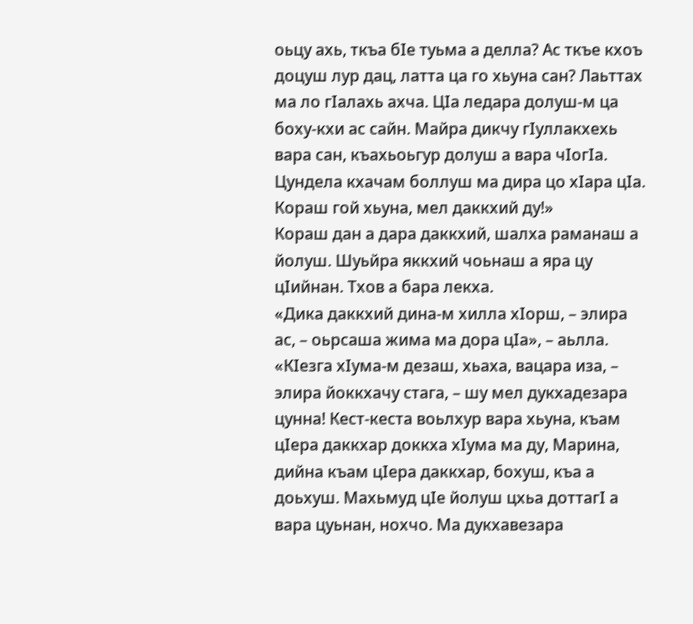оьцу ахь, ткъа бIе туьма а делла? Ас ткъе кхоъ доцуш лур дац, латта ца го хьуна сан? Лаьттах ма ло гIалахь ахча. ЦIа ледара долуш-м ца боху-кхи ас сайн. Майра дикчу гIуллакхехь вара сан, къахьоьгур долуш а вара чIогIа. Цундела кхачам боллуш ма дира цо хIара цIа. Кораш гой хьуна, мел даккхий ду!»
Кораш дан а дара даккхий, шалха раманаш а йолуш. Шуьйра яккхий чоьнаш а яра цу цIийнан. Тхов а бара лекха.
«Дика даккхий дина-м хилла хIорш, – элира ас, – оьрсаша жима ма дора цIа», – аьлла.
«КIезга хIума-м дезаш, хьаха, вацара иза, – элира йоккхачу стага, – шу мел дукхадезара цунна! Кест-кеста воьлхур вара хьуна, къам цIера даккхар доккха хIума ма ду, Марина, дийна къам цIера даккхар, бохуш, къа а доьхуш. Махьмуд цIе йолуш цхьа доттагI а вара цуьнан, нохчо. Ма дукхавезара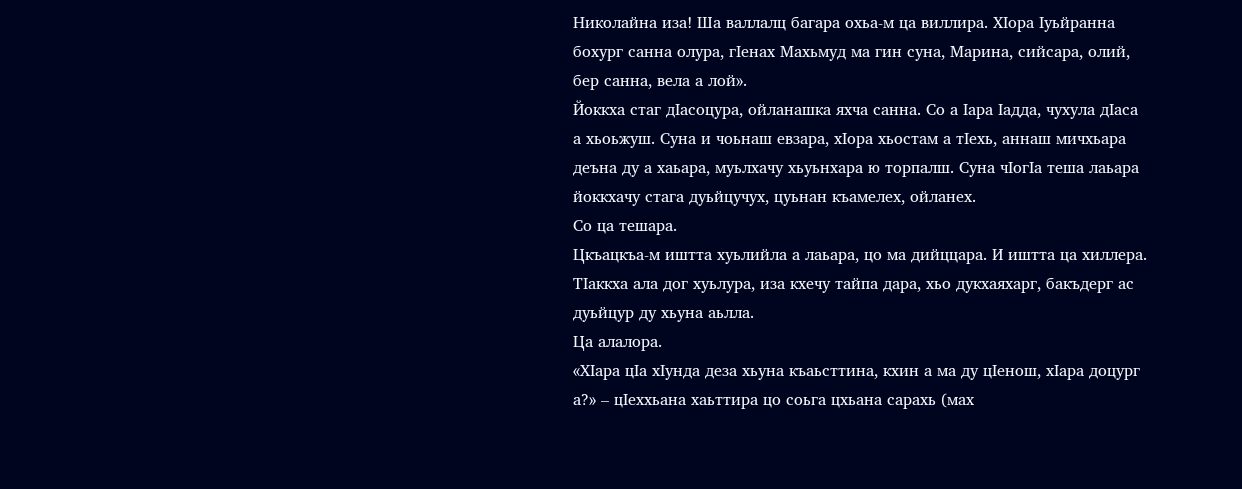Николайна иза! Ша валлалц багара охьа-м ца виллира. ХIора Iуьйранна бохург санна олура, гIенах Махьмуд ма гин суна, Марина, сийсара, олий, бер санна, вела а лой».
Йоккха стаг дIасоцура, ойланашка яхча санна. Со а Iара Iадда, чухула дIаса а хьоьжуш. Суна и чоьнаш евзара, хIора хьостам а тIехь, аннаш мичхьара деъна ду а хаьара, муьлхачу хьуьнхара ю торпалш. Суна чIогIа теша лаьара йоккхачу стага дуьйцучух, цуьнан къамелех, ойланех.
Со ца тешара.
Цкъацкъа-м иштта хуьлийла а лаьара, цо ма дийццара. И иштта ца хиллера. ТIаккха ала дог хуьлура, иза кхечу тайпа дара, хьо дукхаяхарг, бакъдерг ас дуьйцур ду хьуна аьлла.
Ца алалора.
«ХIара цIа хIунда деза хьуна къаьсттина, кхин а ма ду цIенош, хIара доцург а?» – цIеххьана хаьттира цо соьга цхьана сарахь (мах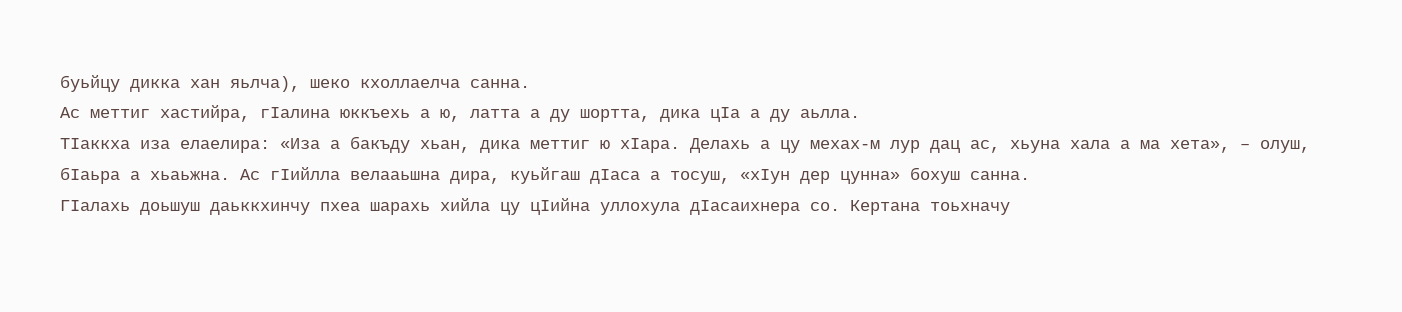буьйцу дикка хан яьлча), шеко кхоллаелча санна.
Ас меттиг хастийра, гIалина юккъехь а ю, латта а ду шортта, дика цIа а ду аьлла.
ТIаккха иза елаелира: «Иза а бакъду хьан, дика меттиг ю хIара. Делахь а цу мехах-м лур дац ас, хьуна хала а ма хета», – олуш, бIаьра а хьаьжна. Ас гIийлла велааьшна дира, куьйгаш дIаса а тосуш, «хIун дер цунна» бохуш санна.
ГIалахь доьшуш даьккхинчу пхеа шарахь хийла цу цIийна уллохула дIасаихнера со. Кертана тоьхначу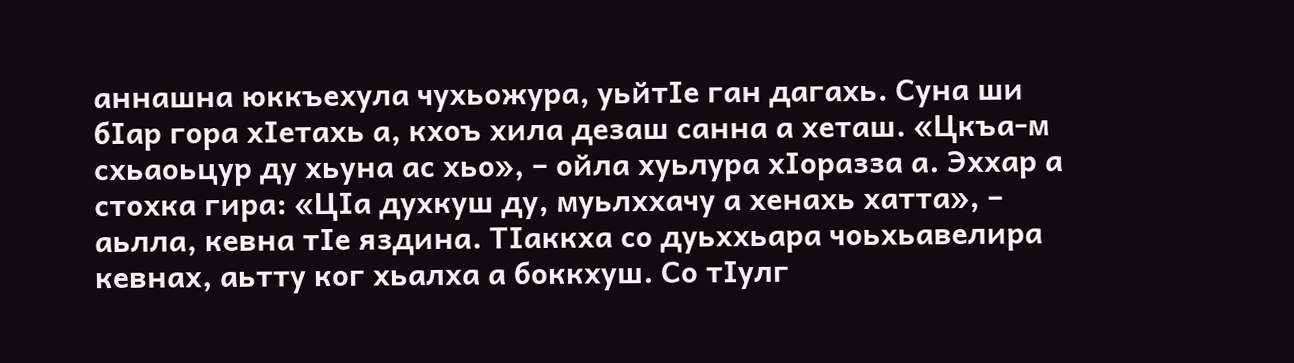аннашна юккъехула чухьожура, уьйтIе ган дагахь. Суна ши бIар гора хIетахь а, кхоъ хила дезаш санна а хеташ. «Цкъа-м схьаоьцур ду хьуна ас хьо», – ойла хуьлура хIоразза а. Эххар а стохка гира: «ЦIа духкуш ду, муьлххачу а хенахь хатта», – аьлла, кевна тIе яздина. ТIаккха со дуьххьара чоьхьавелира кевнах, аьтту ког хьалха а боккхуш. Со тIулг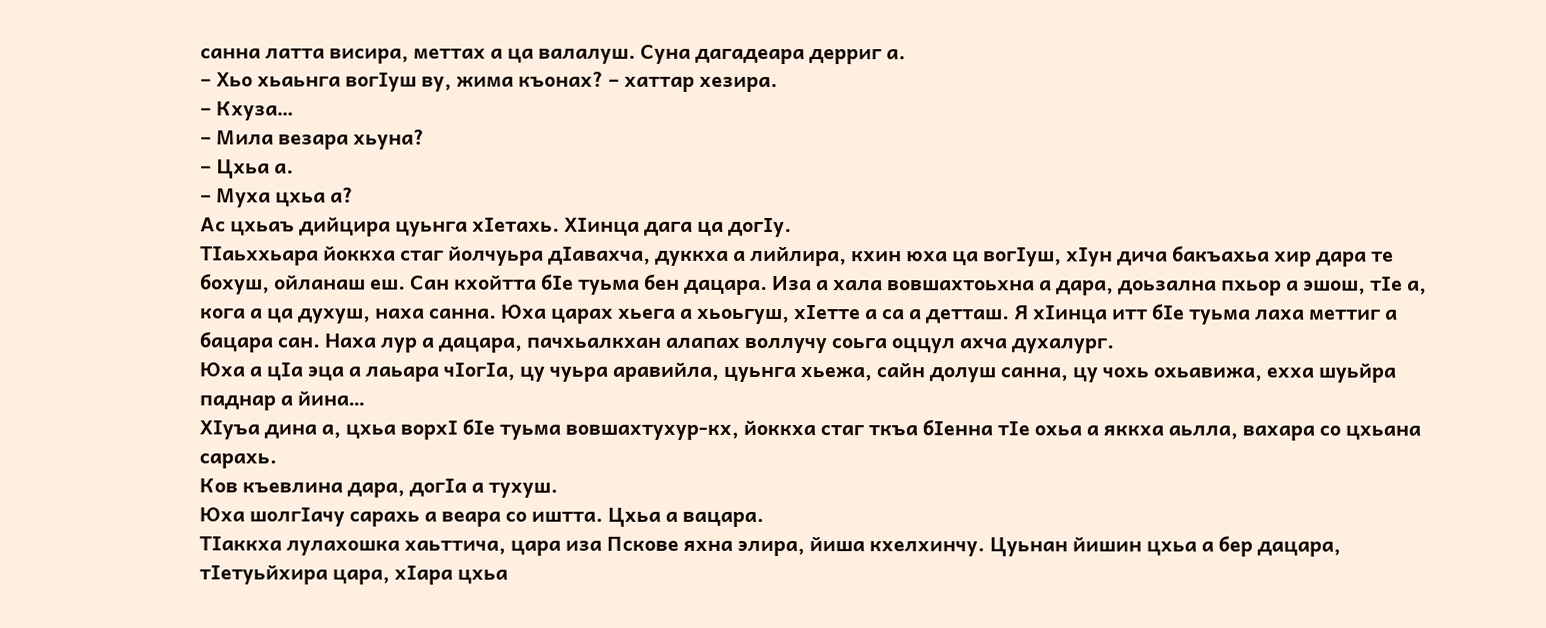санна латта висира, меттах а ца валалуш. Суна дагадеара дерриг а.
– Хьо хьаьнга вогIуш ву, жима къонах? – хаттар хезира.
– Кхуза…
– Мила везара хьуна?
– Цхьа а.
– Муха цхьа а?
Ас цхьаъ дийцира цуьнга хIетахь. ХIинца дага ца догIу.
ТIаьххьара йоккха стаг йолчуьра дIавахча, дуккха а лийлира, кхин юха ца вогIуш, хIун дича бакъахьа хир дара те бохуш, ойланаш еш. Сан кхойтта бIе туьма бен дацара. Иза а хала вовшахтоьхна а дара, доьзална пхьор а эшош, тIе а, кога а ца духуш, наха санна. Юха царах хьега а хьоьгуш, хIетте а са а детташ. Я хIинца итт бIе туьма лаха меттиг а бацара сан. Наха лур а дацара, пачхьалкхан алапах воллучу соьга оццул ахча духалург.
Юха а цIа эца а лаьара чIогIа, цу чуьра аравийла, цуьнга хьежа, сайн долуш санна, цу чохь охьавижа, ехха шуьйра паднар а йина…
ХIуъа дина а, цхьа ворхI бIе туьма вовшахтухур-кх, йоккха стаг ткъа бIенна тIе охьа а яккха аьлла, вахара со цхьана сарахь.
Ков къевлина дара, догIа а тухуш.
Юха шолгIачу сарахь а веара со иштта. Цхьа а вацара.
ТIаккха лулахошка хаьттича, цара иза Пскове яхна элира, йиша кхелхинчу. Цуьнан йишин цхьа а бер дацара, тIетуьйхира цара, хIара цхьа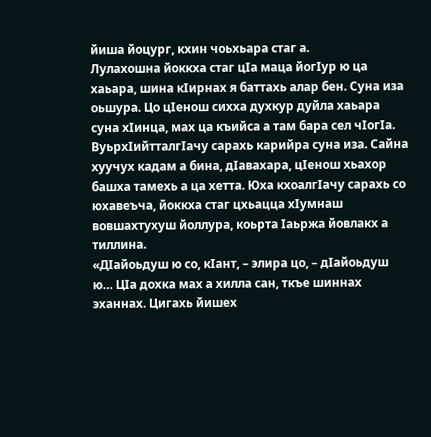йиша йоцург, кхин чоьхьара стаг а.
Лулахошна йоккха стаг цIа маца йогIур ю ца хаьара, шина кIирнах я баттахь алар бен. Суна иза оьшура. Цо цIенош сихха духкур дуйла хаьара суна хIинца, мах ца къийса а там бара сел чIогIа.
ВуьрхIийтталгIачу сарахь карийра суна иза. Сайна хуучух кадам а бина, дIавахара, цIенош хьахор башха тамехь а ца хетта. Юха кхоалгIачу сарахь со юхавеъча, йоккха стаг цхьацца хIумнаш вовшахтухуш йоллура, коьрта Iаьржа йовлакх а тиллина.
«ДIайоьдуш ю со, кIант, – элира цо, – дIайоьдуш ю… ЦIа дохка мах а хилла сан, ткъе шиннах эханнах. Цигахь йишех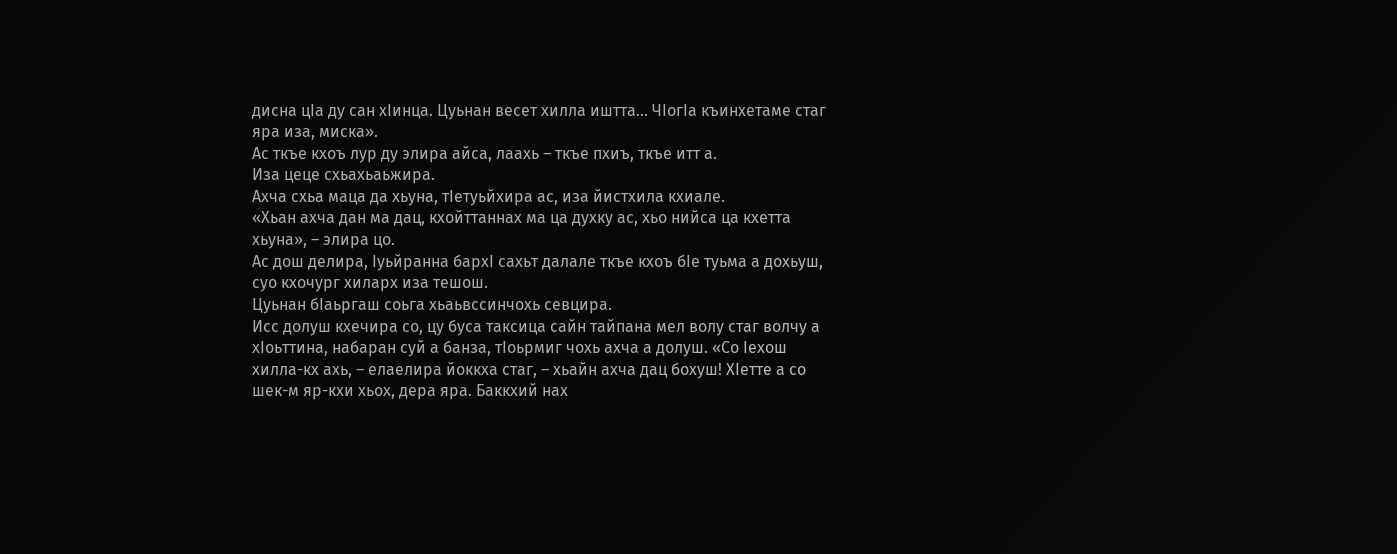дисна цIа ду сан хIинца. Цуьнан весет хилла иштта… ЧIогIа къинхетаме стаг яра иза, миска».
Ас ткъе кхоъ лур ду элира айса, лаахь – ткъе пхиъ, ткъе итт а.
Иза цеце схьахьаьжира.
Ахча схьа маца да хьуна, тIетуьйхира ас, иза йистхила кхиале.
«Хьан ахча дан ма дац, кхойттаннах ма ца духку ас, хьо нийса ца кхетта хьуна», – элира цо.
Ас дош делира, Iуьйранна бархI сахьт далале ткъе кхоъ бIе туьма а дохьуш, суо кхочург хиларх иза тешош.
Цуьнан бIаьргаш соьга хьаьвссинчохь севцира.
Исс долуш кхечира со, цу буса таксица сайн тайпана мел волу стаг волчу а хIоьттина, набаран суй а банза, тIоьрмиг чохь ахча а долуш. «Со Iехош хилла-кх ахь, – елаелира йоккха стаг, – хьайн ахча дац бохуш! ХIетте а со шек-м яр-кхи хьох, дера яра. Баккхий нах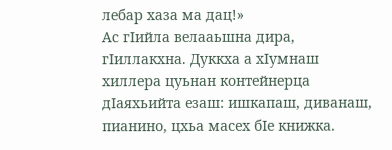лебар хаза ма дац!»
Ас гIийла велааьшна дира, гIиллакхна. Дуккха а хIумнаш хиллера цуьнан контейнерца дIаяхьийта езаш: ишкапаш, диванаш, пианино, цхьа масех бIе книжка.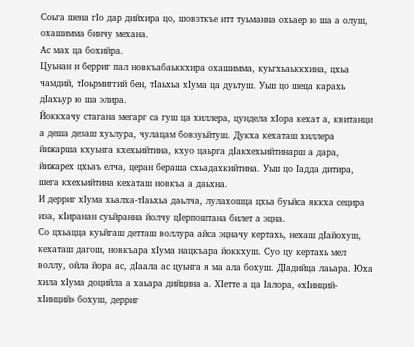Соьга шена гIо дар дийхира цо, шовзткъе итт туьманна охьаер ю ша а олуш, охашимма бинчу механа.
Ас мах ца бохийра.
Цуьнан и берриг пал новкъабаьккхира охашимма, куьгхьаьккхина, цхьа чамдий, тIоьрмиггий бен, тIаьхьа хIума ца дуьтуш. Уьш цо шеца карахь дIахьур ю ша элира.
Йоккхачу стагана мегарг са гуш ца хиллера, цундела хIора кехат а, квитанци а деша дезаш хуьлура, чулацам бовзуьйтуш. Дукха кехаташ хиллера йижарша кхуьнга кхехьийтина, кхуо цаьрга дIакхехьийтинарш а дара, йижарех цхьаъ елча, церан бераша схьадахкийтина. Уьш цо Iадда дитира, шега кхехьийтина кехаташ новкъа а даьхна.
И дерриг хIума хьалха-тIаьхьа даьлча, лулахошца цхьа буьйса яккха сецира иза, кIиранан суьйранна йолчу цIерпоштана билет а эцна.
Со цхьацца куьйгаш детташ воллура айса эцначу кертахь, нехаш дIайохуш, кехаташ дагош, новкъара хIума нацкъара йоккхуш. Суо цу кертахь мел воллу, ойла йора ас, дIаала ас цуьнга я ма ала бохуш. ДIадийца лаьара. Юха хила хIума доцийла а хаьара дийцина а. ХIетте а ца Iалора, «хIинций-хIинций» бохуш, дерриг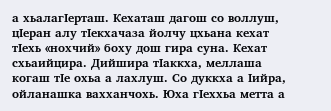а хьалагIерташ. Кехаташ дагош со воллуш, цIеран алу тIекхачаза йолчу цхьана кехат тIехь «нохчий» боху дош гира суна. Кехат схьаийцира. Дийшира тIаккха, меллаша когаш тIе охьа а лахлуш. Со дуккха а Iийра, ойланашка вахханчохь. Юха гIеххьа метта а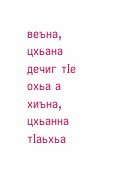веъна, цхьана дечиг тIе охьа а хиъна, цхьанна тIаьхьа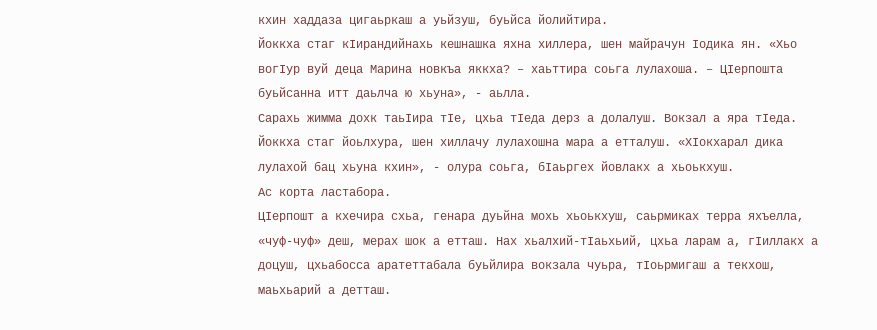кхин хаддаза цигаьркаш а уьйзуш, буьйса йолийтира.
Йоккха стаг кIирандийнахь кешнашка яхна хиллера, шен майрачун Iодика ян. «Хьо вогIур вуй деца Марина новкъа яккха? – хаьттира соьга лулахоша. – ЦIерпошта буьйсанна итт даьлча ю хьуна», - аьлла.
Сарахь жимма дохк таьIира тIе, цхьа тIеда дерз а долалуш. Вокзал а яра тIеда. Йоккха стаг йоьлхура, шен хиллачу лулахошна мара а етталуш. «ХIокхарал дика лулахой бац хьуна кхин», - олура соьга, бIаьргех йовлакх а хьоькхуш.
Ас корта ластабора.
ЦIерпошт а кхечира схьа, генара дуьйна мохь хьоькхуш, саьрмиках терра яхъелла, «чуф-чуф» деш, мерах шок а етташ. Нах хьалхий-тIаьхьий, цхьа ларам а, гIиллакх а доцуш, цхьабосса аратеттабала буьйлира вокзала чуьра, тIоьрмигаш а текхош, маьхьарий а детташ.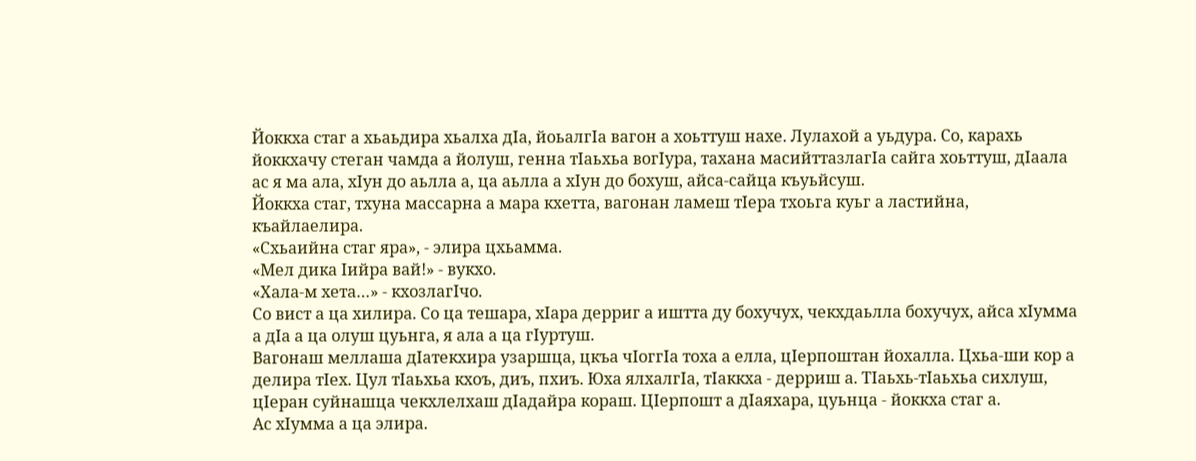Йоккха стаг а хьаьдира хьалха дIа, йоьалгIа вагон а хоьттуш нахе. Лулахой а уьдура. Со, карахь йоккхачу стеган чамда а йолуш, генна тIаьхьа вогIура, тахана масийттазлагIа сайга хоьттуш, дIаала ас я ма ала, хIун до аьлла а, ца аьлла а хIун до бохуш, айса-сайца къуьйсуш.
Йоккха стаг, тхуна массарна а мара кхетта, вагонан ламеш тIера тхоьга куьг а ластийна, къайлаелира.
«Схьаийна стаг яра», - элира цхьамма.
«Мел дика Iийра вай!» - вукхо.
«Хала-м хета…» - кхозлагIчо.
Со вист а ца хилира. Со ца тешара, хIара дерриг а иштта ду бохучух, чекхдаьлла бохучух, айса хIумма а дIа а ца олуш цуьнга, я ала а ца гIуртуш.
Вагонаш меллаша дIатекхира узаршца, цкъа чIоггIа тоха а елла, цIерпоштан йохалла. Цхьа-ши кор а делира тIех. Цул тIаьхьа кхоъ, диъ, пхиъ. Юха ялхалгIа, тIаккха - дерриш а. ТIаьхь-тIаьхьа сихлуш, цIеран суйнашца чекхлелхаш дIадайра кораш. ЦIерпошт а дIаяхара, цуьнца - йоккха стаг а.
Ас хIумма а ца элира.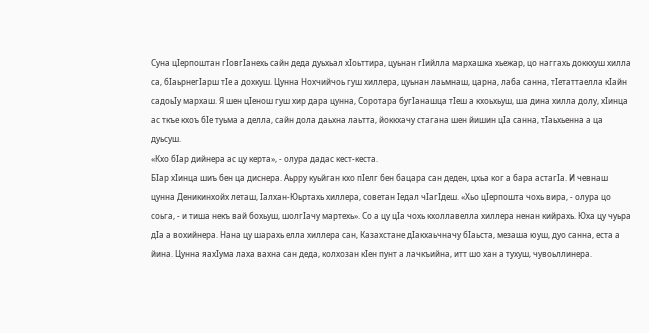Суна цIерпоштан гIовгIанехь сайн деда дуьхьал хIоьттира, цуьнан гIийлла мархашка хьежар, цо наггахь доккхуш хилла са, бIаьрнегIарш тIе а дохкуш. Цунна Нохчийчоь гуш хиллера, цуьнан лаьмнаш, царна, лаба санна, тIетаттаелла кIайн садоьIу мархаш. Я шен цIенош гуш хир дара цунна, Соротара бугIанашца тIеш а кхоьхьуш, ша дина хилла долу, хIинца ас ткъе кхоъ бIе туьма а делла, сайн дола даьхна лаьтта, йоккхачу стагана шен йишин цIа санна, тIаьхьенна а ца дуьсуш.
«Кхо бIар дийнера ас цу керта», - олура дадас кест-кеста.
БIар хIинца шиъ бен ца диснера. Аьрру куьйган кхо пIелг бен бацара сан деден, цхьа ког а бара астагIа. И чевнаш цунна Деникинхойх леташ, Iалхан-Юьртахь хиллера, советан Iедал чIагIдеш. «Хьо цIерпошта чохь вира, - олура цо соьга, - и тиша некъ вай бохьуш, шолгIачу мартехь». Со а цу цIа чохь кхоллавелла хиллера ненан кийрахь. Юха цу чуьра дIа а вохийнера. Нана цу шарахь елла хиллера сан, Казахстане дIакхаьчначу бIаьста, мезаша юуш, дуо санна, еста а йина. Цунна яахIума лаха вахна сан деда, колхозан кIен пунт а лачкъийна, итт шо хан а тухуш, чувоьллинера.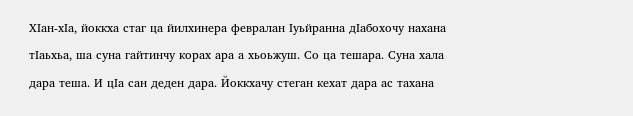ХIан-хIа, йоккха стаг ца йилхинера февралан Iуьйранна дIабохочу нахана тIаьхьа, ша суна гайтинчу корах ара а хьоьжуш. Со ца тешара. Суна хала дара теша. И цIа сан деден дара. Йоккхачу стеган кехат дара ас тахана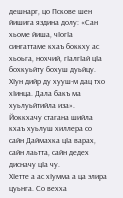дешнарг, цо Пскове шен йишига яздина долу: «Сан хьоме йиша, чIогIа сингаттаме кхаъ боккху ас хьоьга, нохчий, гIалгIай цIа бохкуьйту бохуш дуьйцу. ХIун дийр ду хууш-м дац тхо хIинца. Дала бакъ ма хуьлуьйтийла иза».
Йоккхачу стагана шийла кхаъ хуьлуш хиллера со сайн Даймахка цIа варах, сайн лаьтта, сайн дедех дисначу цIа чу.
ХIетте а ас хIумма а ца элира цуьнга. Со вехха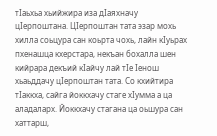тIаьхьа хьийжира иза дIаяхначу цIерпоштана. ЦIерпоштан тата эзар мохь хилла соьцура сан коьрта чохь, лайн кIуьрах пхенашца кхерстара, некъан бохалла шен кийрара декъий кIайчу лай тIе Iенош хьаьддачу цIерпоштан тата. Со кхийтира тIаккха, сайга йоккхачу стаге хIумма а ца аладаларх. Йоккхачу стагана ца оьшура сан хаттарш,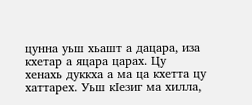цунна уьш хьашт а дацара, иза кхетар а яцара царах. Цу хенахь дуккха а ма ца кхетта цу хаттарех. Уьш кIезиг ма хилла,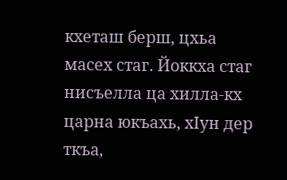кхеташ берш, цхьа масех стаг. Йоккха стаг нисъелла ца хилла-кх царна юкъахь, хIун дер ткъа,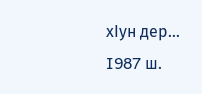хIун дер…
I987 ш.